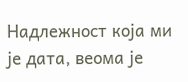Надлежност која ми је дата, веома је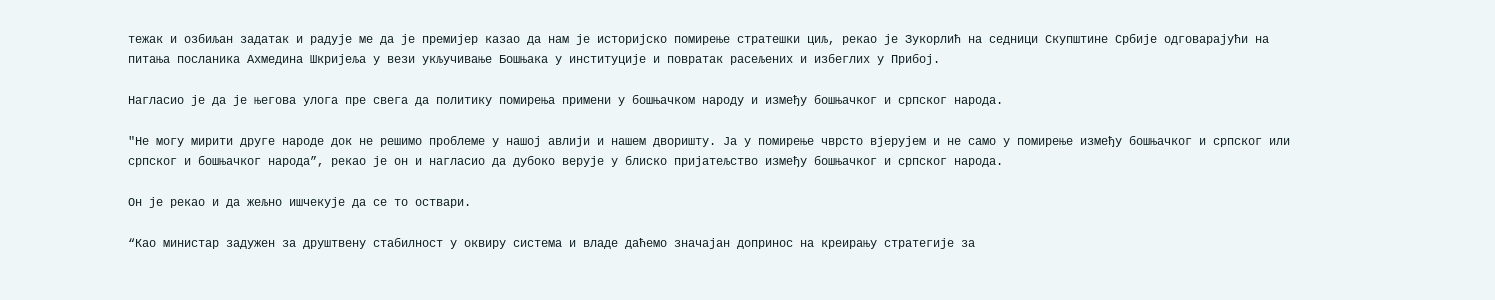тежак и озбиљан задатак и радује ме да је премијер казао да нам је историјско помирење стратешки циљ, рекао је Зукорлић на седници Скупштине Србије одговарајући на питања посланика Ахмедина Шкријеља у вези укључивање Бошњака у институције и повратак расељених и избеглих у Прибој.

Нагласио је да је његова улога пре свега да политику помирења примени у бошњачком народу и између бошњачког и српског народа.

"Не могу мирити друге народе док не решимо проблеме у нашој авлији и нашем дворишту. Ја у помирење чврсто вјерујем и не само у помирење између бошњачког и српског или српског и бошњачког народа”, рекао је он и нагласио да дубоко верује у блиско пријатељство између бошњачког и српског народа.

Он је рекао и да жељно ишчекује да се то оствари.

“Као министар задужен за друштвену стабилност у оквиру система и владе даћемо значајан допринос на креирању стратегије за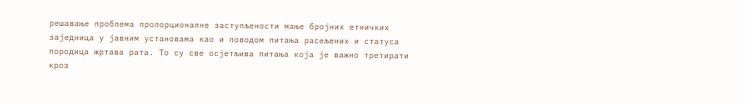решавање проблема пропорционалне заступљености мање бројних етничких заједница у јавним установама као и поводом питања расељених и статуса породица жртава рата. То су све осјетљива питања која је важно третирати кроз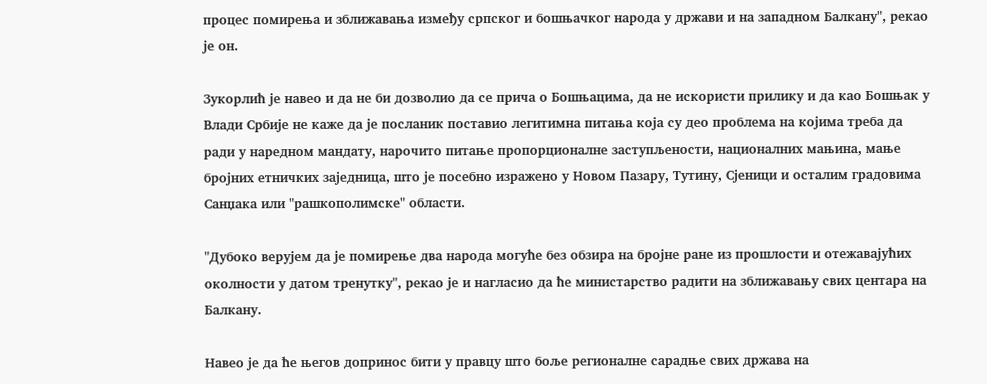процес помирења и зближавања између српског и бошњачког народа у држави и на западном Балкану", рекао је он.

Зукорлић је навео и да не би дозволио да се прича о Бошњацима, да не искористи прилику и да као Бошњак у Влади Србије не каже да је посланик поставио легитимна питања која су део проблема на којима треба да ради у наредном мандату, нарочито питање пропорционалне заступљености, националних мањина, мање бројних етничких заједница, што је посебно изражено у Новом Пазару, Тутину, Сјеници и осталим градовима Санџака или "рашкополимске" области.

"Дубоко верујем да је помирење два народа могуће без обзира на бројне ране из прошлости и отежавајућих околности у датом тренутку", рекао је и нагласио да ће министарство радити на зближавању свих центара на Балкану.

Навео је да ће његов допринос бити у правцу што боље регионалне сарадње свих држава на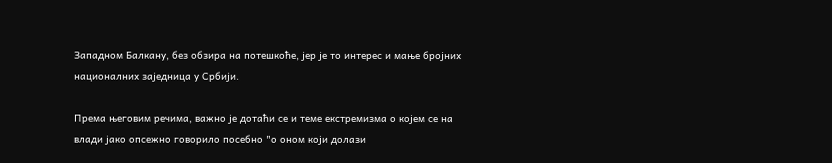Западном Балкану, без обзира на потешкоће, јер је то интерес и мање бројних националних заједница у Србији.

Према његовим речима, важно је дотаћи се и теме екстремизма о којем се на влади јако опсежно говорило посебно "о оном који долази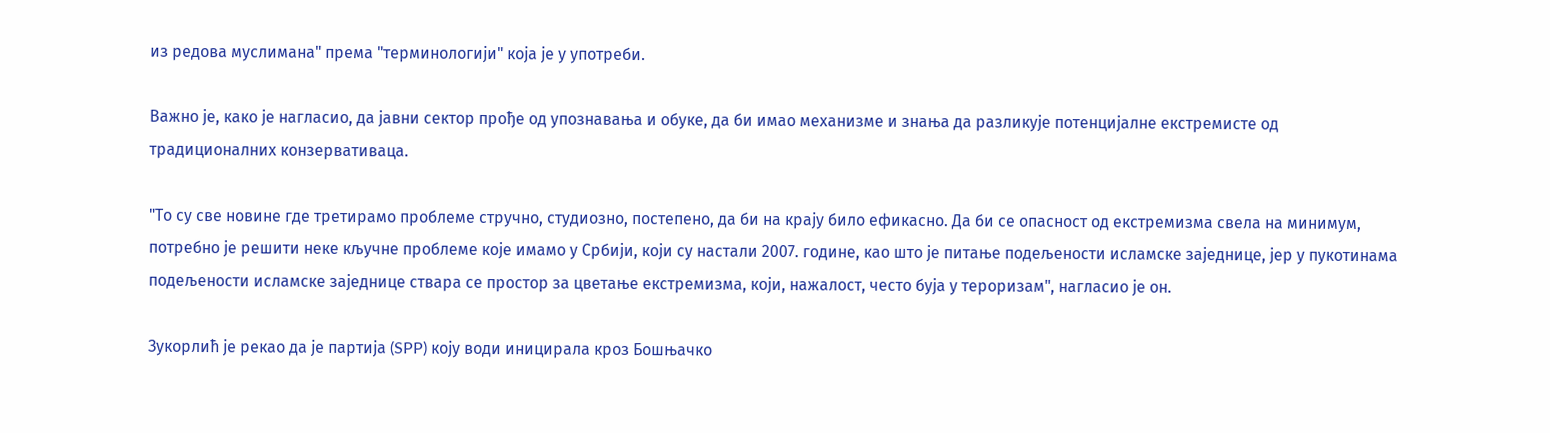из редова муслимана" према "терминологији" која је у употреби.

Важно је, како је нагласио, да јавни сектор прође од упознавања и обуке, да би имао механизме и знања да разликује потенцијалне екстремисте од традиционалних конзервативаца.

"То су све новине где третирамо проблеме стручно, студиозно, постепено, да би на крају било ефикасно. Да би се опасност од екстремизма свела на минимум, потребно је решити неке кључне проблеме које имамо у Србији, који су настали 2007. године, као што је питање подељености исламске заједнице, јер у пукотинама подељености исламске заједнице ствара се простор за цветање екстремизма, који, нажалост, често буја у тероризам", нагласио је он.

Зукорлић је рекао да је партија (SPP) коју води иницирала кроз Бошњачко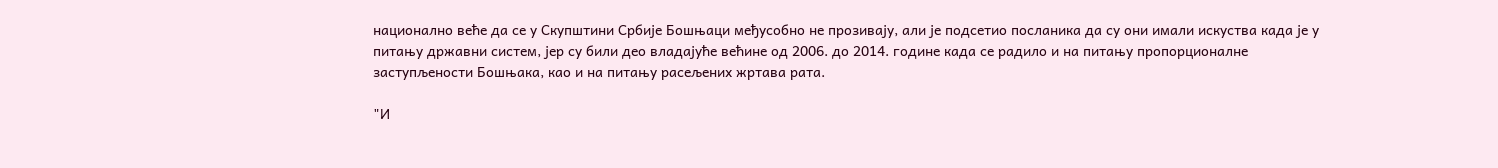национално веће да се у Скупштини Србије Бошњаци међусобно не прозивају, али је подсетио посланика да су они имали искуства када је у питању државни систем, јер су били део владајуће већине од 2006. до 2014. године када се радило и на питању пропорционалне заступљености Бошњака, као и на питању расељених жртава рата.

"И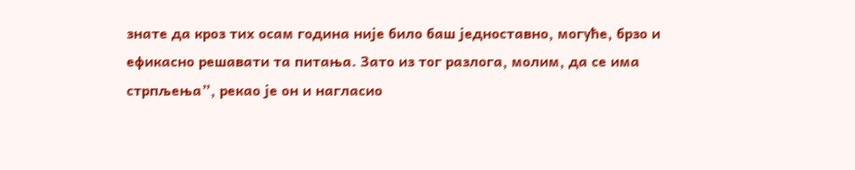знате да кроз тих осам година није било баш једноставно, могуће, брзо и ефикасно решавати та питања. Зато из тог разлога, молим, да се има стрпљења”, рекао је он и нагласио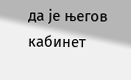да је његов кабинет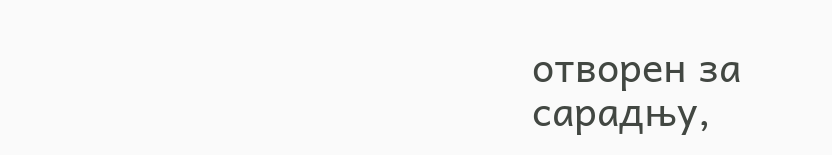отворен за сарадњу,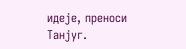идеје, преноси Танјуг.